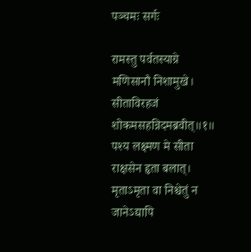पञ्चमः सर्गः

रामस्तु पर्वतस्याग्रे मणिसानौ निशामुखे।
सीताविरहजं शोकमसहन्निदमब्रवीत्॥१॥
पश्य लक्ष्मण मे सीता राक्षसेन हृता बलात्।
मृताऽमृता वा निश्चेतुं न जानेऽद्यापि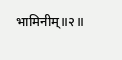भामिनीम्॥२॥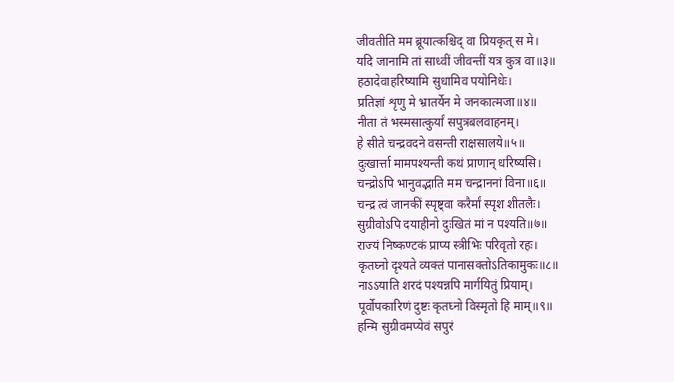जीवतीति मम ब्रूयात्कश्चिद् वा प्रियकृत् स मे।
यदि जानामि तां साध्वीं जीवन्तीं यत्र कुत्र वा॥३॥
हठादेवाहरिष्यामि सुधामिव पयोनिधेः।
प्रतिज्ञां शृणु मे भ्रातर्येन मे जनकात्मजा॥४॥
नीता तं भस्मसात्कुर्यां सपुत्रबलवाहनम्।
हे सीते चन्द्रवदने वसन्ती राक्षसालये॥५॥
दुःखार्त्ता मामपश्यन्ती कथं प्राणान् धरिष्यसि।
चन्द्रोऽपि भानुवद्भाति मम चन्द्राननां विना॥६॥
चन्द्र त्वं जानकीं स्पृष्ट्वा करैर्मां स्पृश शीतलैः।
सुग्रीवोऽपि दयाहीनो दुःखितं मां न पश्यति॥७॥
राज्यं निष्कण्टकं प्राप्य स्त्रीभिः परिवृतो रहः।
कृतघ्नो दृश्यते व्यक्तं पानासक्तोऽतिकामुकः॥८॥
नाऽऽयाति शरदं पश्यन्नपि मार्गयितुं प्रियाम्।
पूर्वोपकारिणं दुष्टः कृतघ्नो विस्मृतो हि माम्॥९॥
हन्मि सुग्रीवमप्येवं सपुरं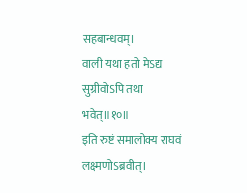सहबान्धवम्।
वाली यथा हतो मेऽद्य सुग्रीवोऽपि तथा भवेत्॥१०॥
इति रुष्टं समालोक्य राघवं लक्ष्मणोऽब्रवीत्।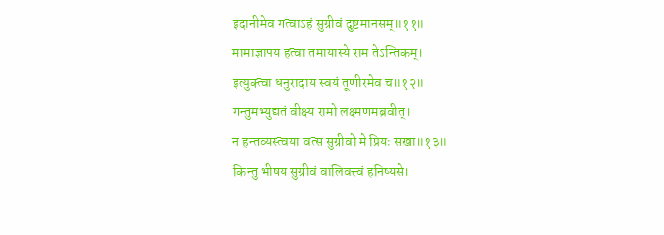इदानीमेव गत्वाऽहं सुग्रीवं दुष्टमानसम्॥११॥
मामाज्ञापय हत्वा तमायास्ये राम तेऽन्तिकम्।
इत्युक्त्वा धनुरादाय स्वयं तूणीरमेव च॥१२॥
गन्तुमभ्युद्यतं वीक्ष्य रामो लक्ष्मणमब्रवीत्।
न हन्तव्यस्त्वया वत्स सुग्रीवो मे प्रियः सखा॥१३॥
किन्तु भीषय सुग्रीवं वालिवत्त्वं हनिष्यसे।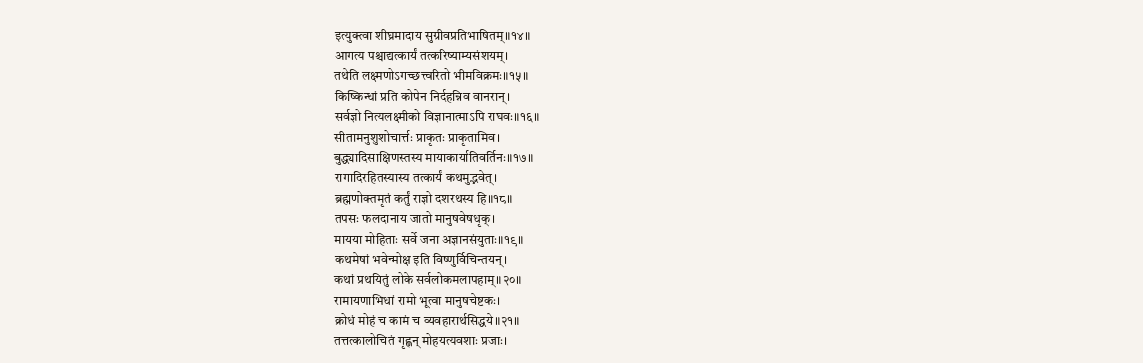इत्युक्त्वा शीघ्रमादाय सुग्रीवप्रतिभाषितम्॥१४॥
आगत्य पश्चाद्यत्कार्यं तत्करिष्याम्यसंशयम्।
तथेति लक्ष्मणोऽगच्छत्त्वरितो भीमविक्रमः॥१५॥
किष्किन्धां प्रति कोपेन निर्दहन्निव वानरान्।
सर्वज्ञो नित्यलक्ष्मीको विज्ञानात्माऽपि राघवः॥१६॥
सीतामनुशुशोचार्त्तः प्राकृतः प्राकृतामिव।
बुद्ध्यादिसाक्षिणस्तस्य मायाकार्यातिवर्तिनः॥१७॥
रागादिरहितस्यास्य तत्कार्यं कथमुद्भवेत्।
ब्रह्मणोक्तमृतं कर्तुं राज्ञो दशरथस्य हि॥१८॥
तपसः फलदानाय जातो मानुषवेषधृक्।
मायया मोहिताः सर्वे जना अज्ञानसंयुताः॥१९॥
कथमेषां भवेन्मोक्ष इति विष्णुर्विचिन्तयन्।
कथां प्रथयितुं लोके सर्वलोकमलापहाम्॥२०॥
रामायणाभिधां रामो भूत्वा मानुषचेष्टकः।
क्रोधं मोहं च कामं च व्यवहारार्थसिद्धये॥२१॥
तत्तत्कालोचितं गृह्णन् मोहयत्यवशाः प्रजाः।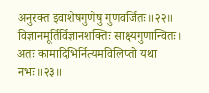अनुरक्त इवाशेषगुणेषु गुणवर्जितः॥२२॥
विज्ञानमूर्तिर्विज्ञानशक्तिः साक्ष्यगुणान्वितः।
अतः कामादिभिर्नित्यमविलिप्तो यथा नभः॥२३॥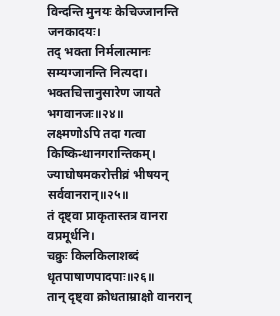विन्दन्ति मुनयः केचिज्जानन्ति जनकादयः।
तद् भक्ता निर्मलात्मानः सम्यग्जानन्ति नित्यदा।
भक्तचित्तानुसारेण जायते भगवानजः॥२४॥
लक्ष्मणोऽपि तदा गत्वा किष्किन्धानगरान्तिकम्।
ज्याघोषमकरोत्तीव्रं भीषयन् सर्ववानरान्॥२५॥
तं दृष्ट्वा प्राकृतास्तत्र वानरा वप्रमूर्धनि।
चक्रुः किलकिलाशब्दं धृतपाषाणपादपाः॥२६॥
तान् दृष्ट्वा क्रोधताम्राक्षो वानरान्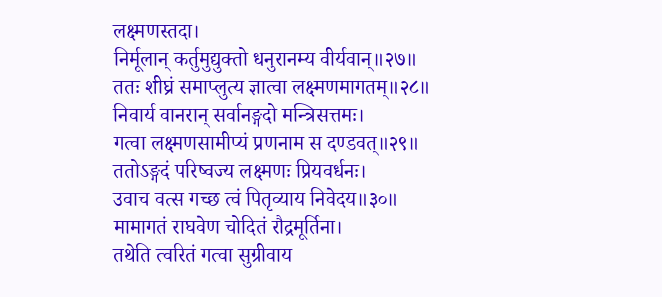लक्ष्मणस्तदा।
निर्मूलान् कर्तुमुद्युक्तो धनुरानम्य वीर्यवान्॥२७॥
ततः शीघ्रं समाप्लुत्य ज्ञात्वा लक्ष्मणमागतम्॥२८॥
निवार्य वानरान् सर्वानङ्गदो मन्त्रिसत्तमः।
गत्वा लक्ष्मणसामीप्यं प्रणनाम स दण्डवत्॥२९॥
ततोऽङ्गदं परिष्वज्य लक्ष्मणः प्रियवर्धनः।
उवाच वत्स गच्छ त्वं पितृव्याय निवेदय॥३०॥
मामागतं राघवेण चोदितं रौद्रमूर्तिना।
तथेति त्वरितं गत्वा सुग्रीवाय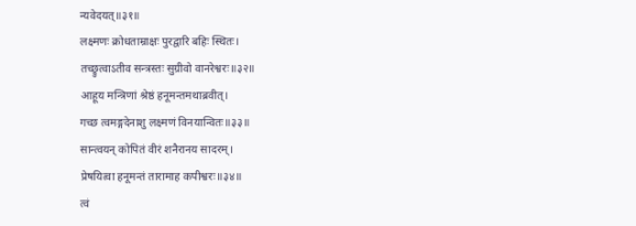न्यवेदयत्॥३१॥
लक्ष्मणः क्रोधताम्राक्षः पुरद्वारि बहिः स्थितः।
तच्छ्रुत्वाऽतीव सन्त्रस्तः सुग्रीवो वानरेश्वरः॥३२॥
आहूय मन्त्रिणां श्रेष्ठं हनूमन्तमथाब्रवीत्।
गच्छ त्वमङ्गदेनाशु लक्ष्मणं विनयान्वितः॥३३॥
सान्त्वयन् कोपितं वीरं शनैरानय सादरम्।
प्रेषयित्वा हनूमन्तं तारामाह कपीश्वरः॥३४॥
त्वं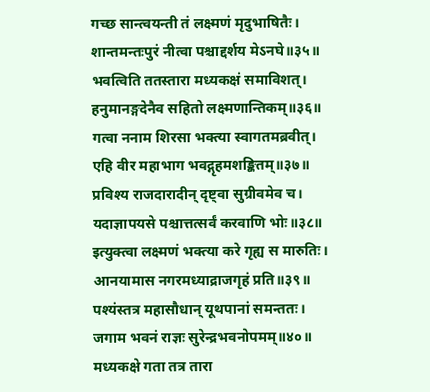गच्छ सान्त्वयन्ती तं लक्ष्मणं मृदुभाषितैः।
शान्तमन्तःपुरं नीत्वा पश्चाद्दर्शय मेऽनघे॥३५॥
भवत्विति ततस्तारा मध्यकक्षं समाविशत्।
हनुमानङ्गदेनैव सहितो लक्ष्मणान्तिकम्॥३६॥
गत्वा ननाम शिरसा भक्त्या स्वागतमब्रवीत्।
एहि वीर महाभाग भवद्गृहमशङ्कितम्॥३७॥
प्रविश्य राजदारादीन् दृष्ट्वा सुग्रीवमेव च।
यदाज्ञापयसे पश्चात्तत्सर्वं करवाणि भोः॥३८॥
इत्युक्त्वा लक्ष्मणं भक्त्या करे गृह्य स मारुतिः।
आनयामास नगरमध्याद्राजगृहं प्रति॥३९॥
पश्यंस्तत्र महासौधान् यूथपानां समन्ततः।
जगाम भवनं राज्ञः सुरेन्द्रभवनोपमम्॥४०॥
मध्यकक्षे गता तत्र तारा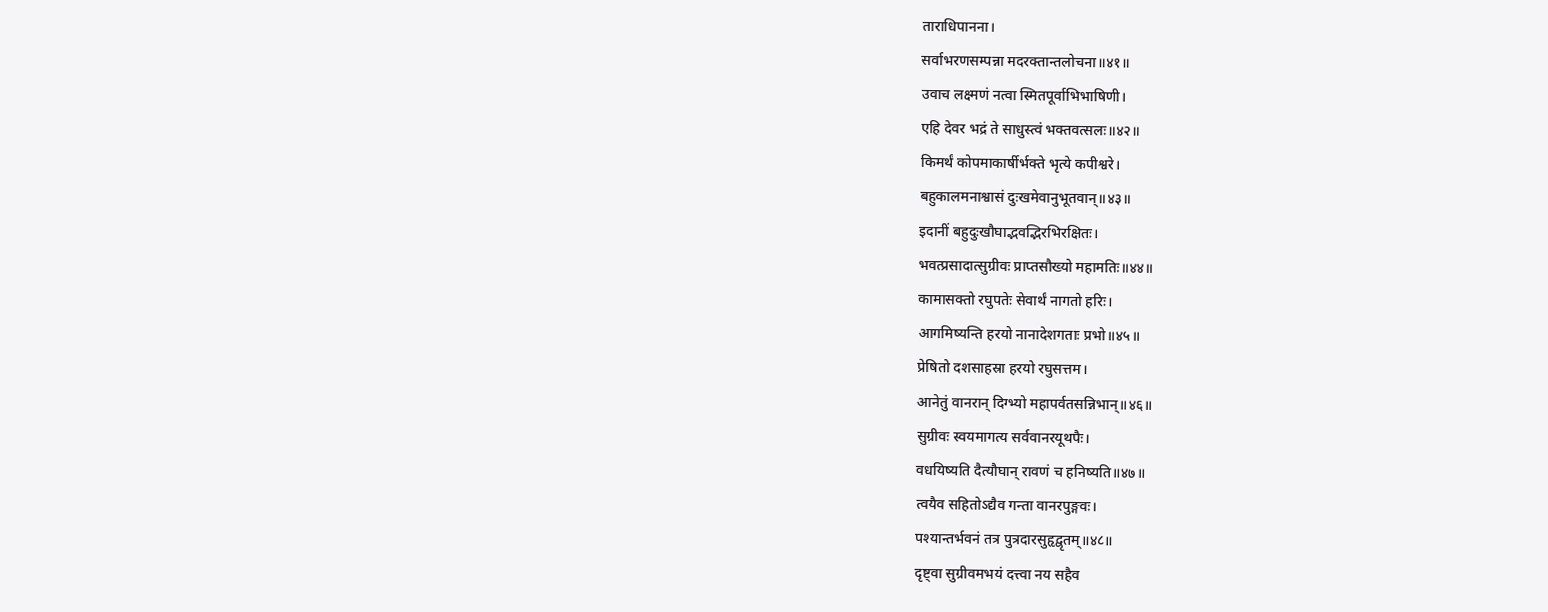ताराधिपानना।
सर्वाभरणसम्पन्ना मदरक्तान्तलोचना॥४१॥
उवाच लक्ष्मणं नत्वा स्मितपूर्वाभिभाषिणी।
एहि देवर भद्रं ते साधुस्त्वं भक्तवत्सलः॥४२॥
किमर्थं कोपमाकार्षीर्भक्ते भृत्ये कपीश्वरे।
बहुकालमनाश्वासं दुःखमेवानुभूतवान्॥४३॥
इदानीं बहुदुःखौघाद्भवद्भिरभिरक्षितः।
भवत्प्रसादात्सुग्रीवः प्राप्तसौख्यो महामतिः॥४४॥
कामासक्तो रघुपतेः सेवार्थं नागतो हरिः।
आगमिष्यन्ति हरयो नानादेशगताः प्रभो॥४५॥
प्रेषितो दशसाहस्रा हरयो रघुसत्तम।
आनेतुं वानरान् दिग्भ्यो महापर्वतसन्निभान्॥४६॥
सुग्रीवः स्वयमागत्य सर्ववानरयूथपैः।
वधयिष्यति दैत्यौघान् रावणं च हनिष्यति॥४७॥
त्वयैव सहितोऽद्यैव गन्ता वानरपुङ्गवः।
पश्यान्तर्भवनं तत्र पुत्रदारसुहृद्वृतम्॥४८॥
दृष्ट्वा सुग्रीवमभयं दत्त्वा नय सहैव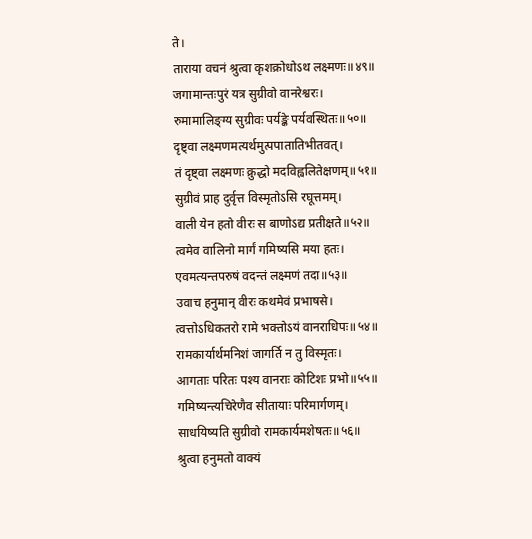ते।
ताराया वचनं श्रुत्वा कृशक्रोधोऽथ लक्ष्मणः॥४९॥
जगामान्तःपुरं यत्र सुग्रीवो वानरेश्वरः।
रुमामालिङ्ग्य सुग्रीवः पर्यङ्के पर्यवस्थितः॥५०॥
दृष्ट्वा लक्ष्मणमत्यर्थमुत्पपातातिभीतवत्।
तं दृष्ट्वा लक्ष्मणः क्रुद्धो मदविह्वलितेक्षणम्॥५१॥
सुग्रीवं प्राह दुर्वृत्त विस्मृतोऽसि रघूत्तमम्।
वाली येन हतो वीरः स बाणोऽद्य प्रतीक्षते॥५२॥
त्वमेव वालिनो मार्गं गमिष्यसि मया हतः।
एवमत्यन्तपरुषं वदन्तं लक्ष्मणं तदा॥५३॥
उवाच हनुमान् वीरः कथमेवं प्रभाषसे।
त्वत्तोऽधिकतरो रामे भक्तोऽयं वानराधिपः॥५४॥
रामकार्यार्थमनिशं जागर्ति न तु विस्मृतः।
आगताः परितः पश्य वानराः कोटिशः प्रभो॥५५॥
गमिष्यन्त्यचिरेणैव सीतायाः परिमार्गणम्।
साधयिष्यति सुग्रीवो रामकार्यमशेषतः॥५६॥
श्रुत्वा हनुमतो वाक्यं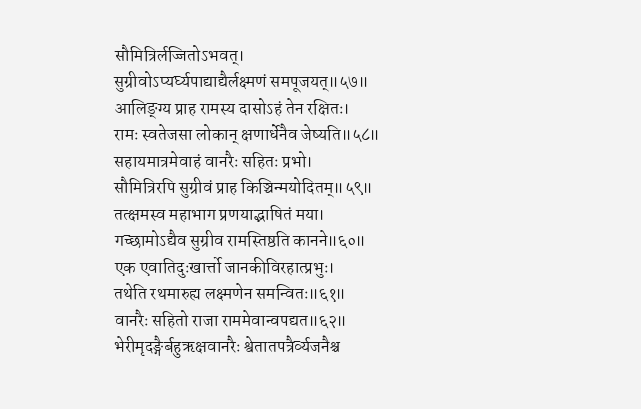सौमित्रिर्लज्जितोऽभवत्।
सुग्रीवोऽप्यर्घ्यपाद्याद्यैर्लक्ष्मणं समपूजयत्॥५७॥
आलिङ्ग्य प्राह रामस्य दासोऽहं तेन रक्षितः।
रामः स्वतेजसा लोकान् क्षणार्धेनैव जेष्यति॥५८॥
सहायमात्रमेवाहं वानरैः सहितः प्रभो।
सौमित्रिरपि सुग्रीवं प्राह किञ्चिन्मयोदितम्॥५९॥
तत्क्षमस्व महाभाग प्रणयाद्भाषितं मया।
गच्छामोऽद्यैव सुग्रीव रामस्तिष्ठति कानने॥६०॥
एक एवातिदुःखार्त्तो जानकीविरहात्प्रभुः।
तथेति रथमारुह्य लक्ष्मणेन समन्वितः॥६१॥
वानरैः सहितो राजा राममेवान्वपद्यत॥६२॥
भेरीमृदङ्गैर्बहुऋक्षवानरैः श्वेतातपत्रैर्व्यजनैश्च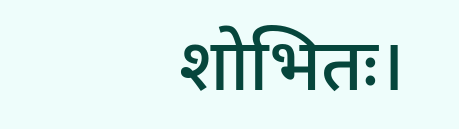शोभितः।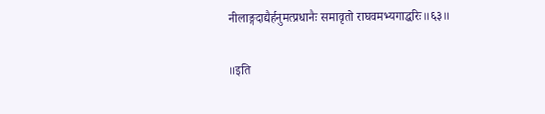नीलाङ्गदाद्यैर्हनुमत्प्रधानैः समावृतो राघवमभ्यगाद्धरिः॥६३॥

॥इति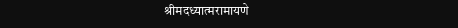श्रीमदध्यात्मरामायणे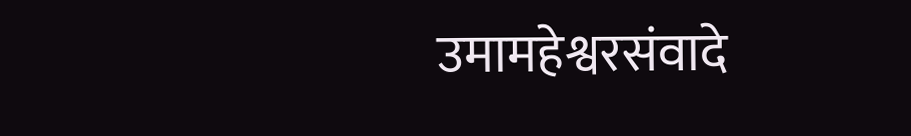उमामहेश्वरसंवादे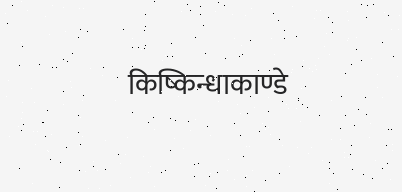किष्किन्धाकाण्डे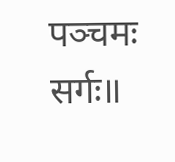पञ्चमः सर्गः॥